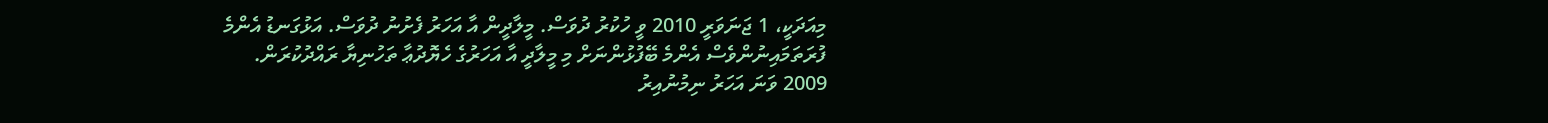މިއަދަކީ، 1 ޖަނަވަރީ 2010 ވީ ހުކުރު ދުވަސް. މީލާދީން އާ އަހަރު ފެށުނު ދުވަސް. އަޅުގަނޑު އެންމެ ފުރަތަމައިނުންވެސް އެންމެ ބޭފުޅުންނަށް މި މީލާދީ އާ އަހަރުގެ ހެޔޮދުޢާ ތަހުނިޔާ ރައްދުކުރަން.
2009 ވަނަ އަހަރު ނިމުނުއިރު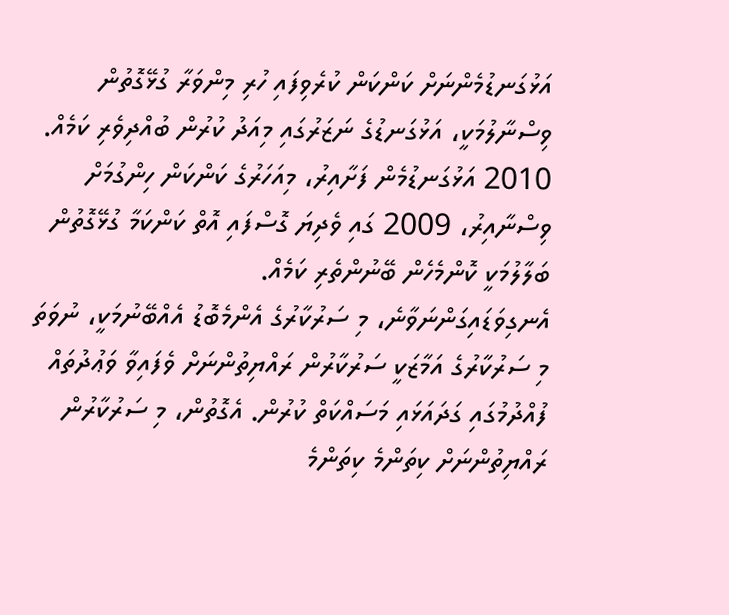އަޅުގަނޑުމެންނަށް ކަންކަން ކުރެވިފައި ހުރި މިންވަރާ ގުޅޭގޮތުން ވިސްނާލުމަކީ، އަޅުގަނޑުގެ ނަޒަރުގައި މިއަދު ކުރުން ބުއްދިވެރި ކަމެއް. 2010 އަޅުގަނޑުމެން ފަށާއިރު، މިއަހަރުގެ ކަންކަން ހިންގުމަށް ވިސްނާއިރު، 2009 ގައި ވެދިޔަ ގޮސްފައި އޮތް ކަންކަމާ ގުޅޭގޮތުން ބަލާލުމަކީ ކޮންމެހެން ބޭނުންތެރި ކަމެއް.
އެނގިވަޑައިގަންނަވާނެ، މި ސަރުކާރުގެ އެންމެބޮޑު އެއްބޭނުމަކީ، ނުވަތަ މި ސަރުކާރުގެ އަމާޒަކީ ސަރުކާރުން ރައްޔިތުންނަށް ވެފައިވާ ވަޢުދުތައް ފުއްދުމުގައި ގަދައަޅައި މަސައްކަތް ކުރުން. އެގޮތުން، މި ސަރުކާރުން ރައްޔިތުންނަށް ކިތަންމެ ކިތަންމެ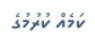ކަމެއް ކުރުމުގެ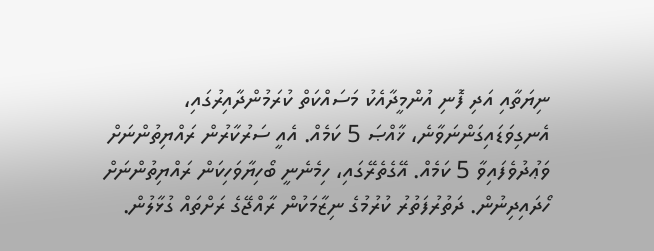ނިޔަތާއި އަދި ފޮނި އުންމީދާއެކު މަސައްކަތް ކުރަމުންދާއިރުގައި، އެނގިވަޑައިގަންނަވާނެ، ޚާއްޞަ 5 ކަމެއް. އެއީ ސަރުކާރުން ރައްޔިތުންނަށް ވަޢުދުވެފައިވާ 5 ކަމެއް. އޭގެތެރޭގައި، ހިމެނެނީ ބޯހިޔާވަހިކަން ރައްޔިތުންނަށް ހޯދައިދިނުން. ދަތުރުފަތުރު ކުރުމުގެ ނިޒާމަކުން ރާއްޖޭގެ ރަށްތައް ގުޅާލުން.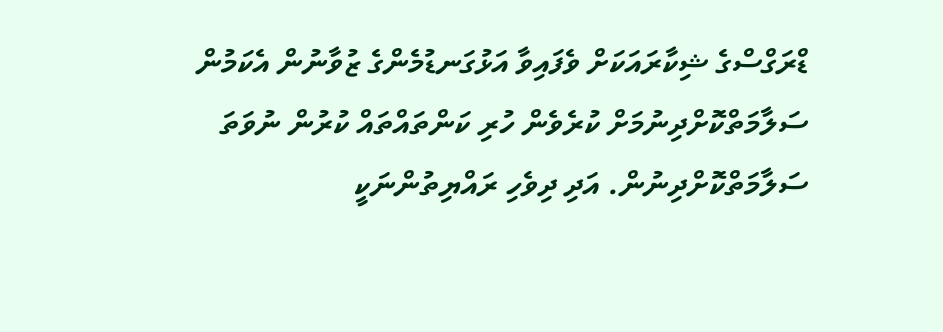ޑްރަގްސްގެ ޝިކާރައަކަށް ވެފައިވާ އަޅުގަނޑުމެންގެ ޒުވާނުން އެކަމުން ސަލާމަތްކޮށްދިނުމަށް ކުރެވެން ހުރި ކަންތައްތައް ކުރުން ނުވަތަ ސަލާމަތްކޮށްދިނުން. އަދި ދިވެހި ރައްޔިތުންނަކީ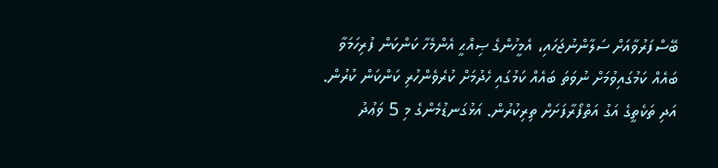ބޭސްފަރުވާއަށް ސަލާންނުޖަހައި، އެމީހުންގެ ޞިއްޙީ އެންމެހާ ކަންކަން ފުރިހަމަވާ ބައެއް ކަމުގައިވުމަށް ނުވަތަ ބައެއް ކަމުގައި ހެދުމަށް ކުރެވެންހުރި ކަންކަން ކުރުން. އަދި ތަކެތީގެ އަގު އަތްފޯރާފަށަށް ތިރިކުރުން. އަޅުގަނޑުމެންގެ މި 5 ވަޢުދު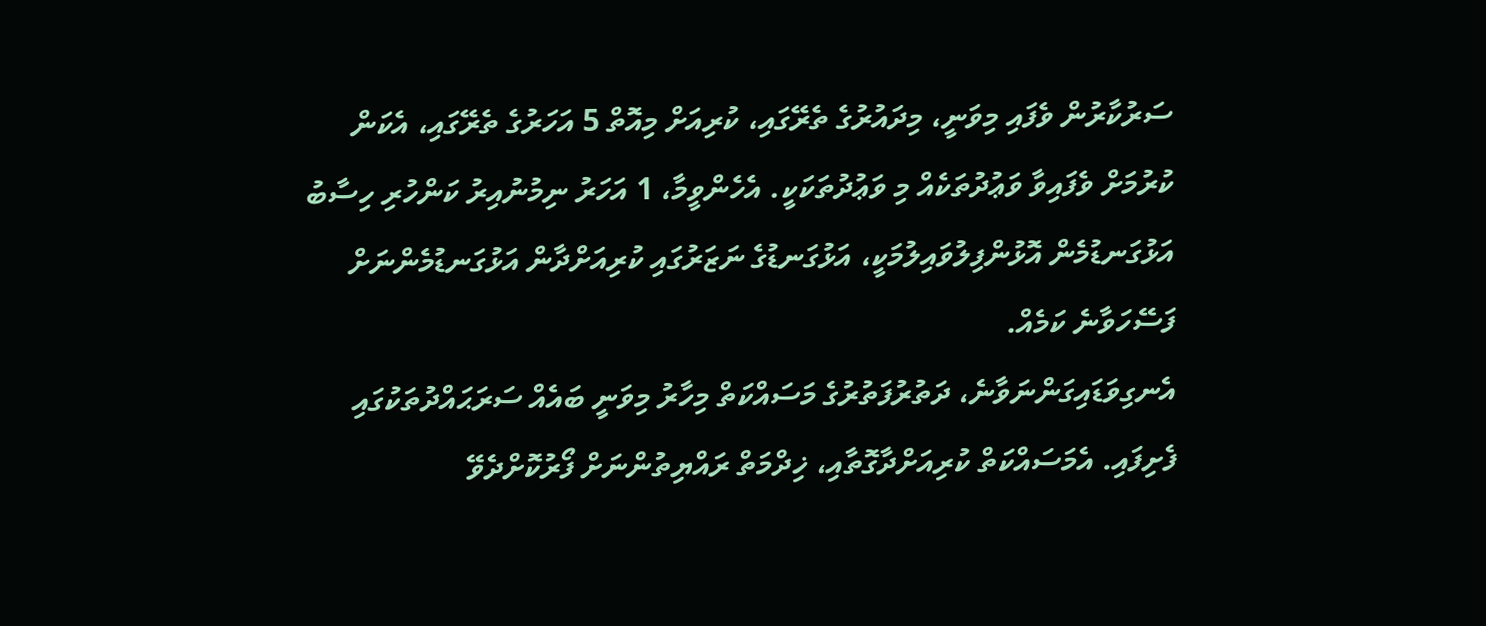ސަރުކާރުން ވެފައި މިވަނީ، މިދައުރުގެ ތެރޭގައި، ކުރިއަށް މިއޮތް 5 އަހަރުގެ ތެރޭގައި، އެކަން ކުރުމަށް ވެފައިވާ ވަޢުދުތަކެއް މި ވަޢުދުތަކަކީ. އެހެންވީމާ، 1 އަހަރު ނިމުނުއިރު ކަންހުރި ހިސާބު އަޅުގަނޑުމެން އޮޅުންފިލުވައިލުމަކީ، އަޅުގަނޑުގެ ނަޒަރުގައި ކުރިއަށްދާން އަޅުގަނޑުމެންނަށް ފަސޭހަވާނެ ކަމެއް.
އެނގިވަޑައިގަންނަވާނެ، ދަތުރުފަތުރުގެ މަސައްކަތް މިހާރު މިވަނީ ބައެއް ސަރަޙައްދުތަކުގައި ފެށިފައި. އެމަސައްކަތް ކުރިއަށްދާގޮތާއި، ޚިދްމަތް ރައްޔިތުންނަށް ފޯރުކޮށްދެވޭ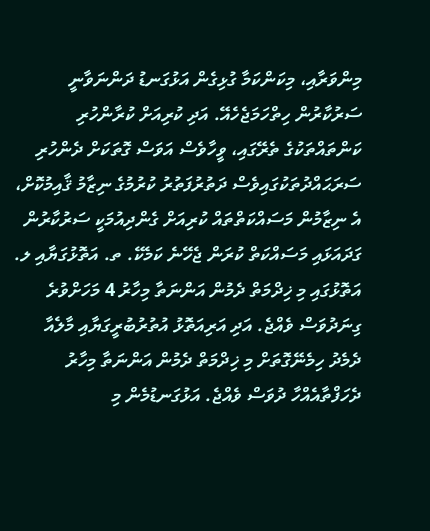މިންވަރާއި، މިކަންކަމާ ގުޅިގެން އަޅުގަނޑު ދަންނަވާނީ ސަރުކާރުން ހިތްހަމަޖެހެއޭ. އަދި ކުރިއަށް ކުރާންހުރި ކަންތައްތަކުގެ ތެރޭގައި، ވީހާވެސް އަވަސް ގޮތަކަށް ދެންހުރި ސަރަޙައްދުތަކުގައިވެސް ދަތުރުފަތުރު ކުރުމުގެ ނިޒާމު ޤާއިމުކޮށް، އެ ނިޒާމުން މަސައްކަތްތައް ކުރިއަށް ގެންދިއުމަކީ ސަރުކާރުން ގަދައަޅައި މަސައްކަތް ކުރަން ޖެހޭނެ ކަމެކޭ. ތ. އަތޮޅުގަޔާއި ލ. އަތޮޅުގައި މި ޚިދްމަތް ދެމުން އަންނަތާ މިހާރު 4 މަހަށްވުރެ ގިނަދުވަސް ވެއްޖެ. އަދި އަރިއަތޮޅު އުތުރުބުރީގަޔާއި މާލެއާ ދެމެދު ހިމެނޭގޮތަށް މި ޚިދްމަތް ދެމުން އަންނަތާ މިހާރު ދެހަފްތާއެއްހާ ދުވަސް ވެއްޖެ. އަޅުގަނޑުމެން މި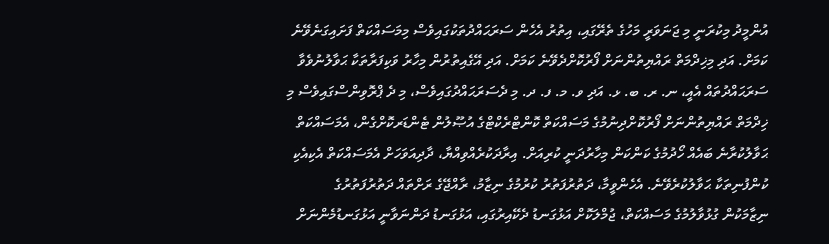އުންމީދު މިކުރަނީ މި ޖަނަވަރީ މަހުގެ ތެރޭގައި، އިތުރު އެހެން ސަރަޙައްދުތަކުގައިވެސް މިމަސައްކަތް ފަށައިގަނެވޭނެ ކަމަށް. އަދި މިޚިދްމަތް ރައްޔިތުންނަށް ފޯރުކޮށްދެވޭނެ ކަމަށް. އަދި އޭގެއިތުރުން މިހާރު ވަކިފަރާތަކާ ޙަވާލުނުވެވާ ސަރަޙައްދުތައް އެއީ، ނ. ރ. ބ. ޅ. އަދި ވ. މ. ފ. ދ. މި ދެސަރަޙައްދުގައިވެސް، މި ދެ ޕްރޮވިންސްގައިވެސް މި ޚިދްމަތް ރައްޔިތުންނަށް ފޯރުކޮށްދިނުމުގެ މަސައްކަތް ކޮންޓްރެކްޓްގެ އުޞޫލުން ޓެންޑަރކޮށްގެން، އެމަސައްކަތް ޙަވާލުކުރާނެ ބައެއް ހޯދުމުގެ ކަންކަން މިހާރުދަނީ ކުރިއަށް. އިރާދަކުރެއްވިއްޔާ، ދާދިއަވަހަށް އެމަސައްކަތް އެކިއެކި ކުންފުނިތަކާ ޙަވާލުކުރެވޭނެ. އެހެންވީމާ، ދަތުރުފަތުރު ކުރުމުގެ ނިޒާމު، ރާއްޖޭގެ ރަށްތައް ދަތުރުފަތުރުގެ ނިޒާމަކުން ގުޅުވާލުމުގެ މަސައްކަތް، ޖުމްލަކޮށް އަޅުގަނޑު ދެކޭއިރުގައި، އަޅުގަނޑު ދަންނަވާނީ އަޅުގަނޑުމެންނަށް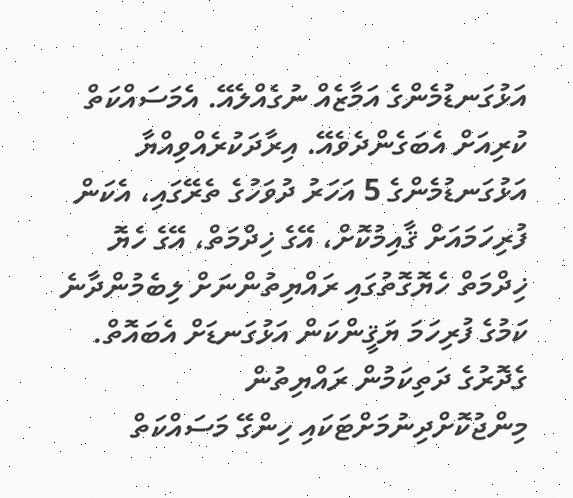އަޅުގަނޑުމެންގެ އަމާޒެއް ނުގެއްލެއޭ. އެމަސައްކަތް ކުރިއަށް އެބަގެންދެވެއޭ. އިރާދަކުރެއްވިއްޔާ އަޅުގަނޑުމެންގެ 5 އަހަރު ދުވަހުގެ ތެރޭގައި، އެކަން ފުރިހަމައަށް ޤާއިމުކޮށް، އޭގެ ޚިދްމަތް، އޭގެ ހެޔޮ ޚިދްމަތް ހެޔޮގޮތުގައި ރައްޔިތުންނަށް ލިބެމުންދާނެ ކަމުގެ ފުރިހަމަ ޔަޤީންކަން އަޅުގަނޑަށް އެބައޮތް.
ގެދޮރުގެ ދަތިކަމުން ރައްޔިތުން މިންޖުކޮށްދިނުމަށްޓަކައި ހިންގޭ މަސައްކަތް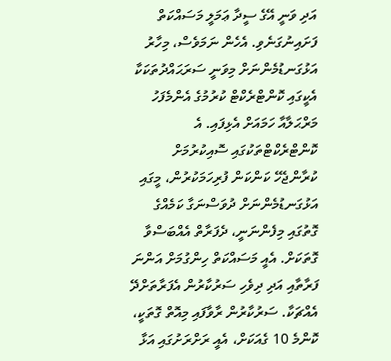އަދި ވަނީ އޭގެ ސީދާ ޢަމަލީ މަސައްކަތް ފަށައިނުގަނެވި. އެހެން ނަމަވެސް، މިހާރު އަޅުގަނޑުމެންނަށް މިވަނީ ސަރަޙައްދުތަކަކާ އެކީގައި ކޮންޓްރެކްޓް ކުރުމުގެ އެންމެފަހު މަރްޙަލާއާ ހަމައަށް އެޅިފައި. އެ ކޮންޓްރެކްޓްތަކުގައި ސޮއިކުރުމަށް ކުރާންޖެހޭ ކަންކަން ފުރިހަމަކުރުން، މީގައި އަޅުގަނޑުމެންނަށް ދުވަސްނަގާ ކަމެއްގެ ގޮތުގައި މިފެންނަނީ، ދެފަރާތް އެއްބަސްވާ ގޮތަކަށް. އެއީ މަސައްކަތް ހިންގުމަށް އަންނަ ފަރާތާއި އަދި ދިވެހި ސަރުކާރުން އެފަރާތަށްދޭ އެއްޗަކާ. ސަރުކާރުން ރާވާފައި މިއޮތް ގޮތަކީ، ކޮންމެ 10 ގެއަކަށް، އެއީ ރަށްރަށުގައި އަޅާ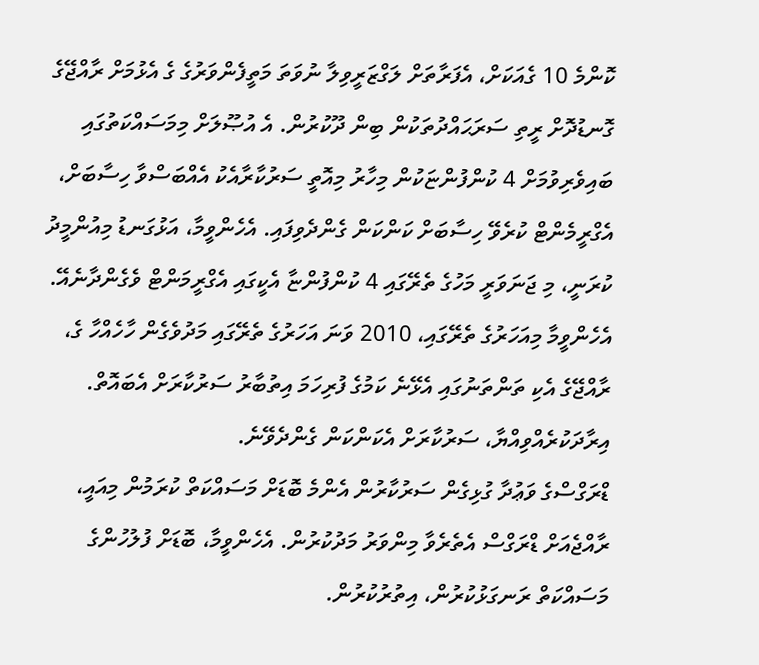ކޮންމެ 10 ގެއަކަށް، އެފަރާތަށް ލަގްޒަރީވިލާ ނުވަތަ މަތީފެންވަރުގެ ގެ އެޅުމަށް ރާއްޖޭގެ ގޮނޑުދޮށް ރީތި ސަރަޙައްދުތަކުން ބިން ދޫކުރުން. އެ އުޞޫލަށް މިމަސައްކަތުގައި ބައިވެރިވުމަށް 4 ކުންފުންޏަކުން މިހާރު މިއޮތީ ސަރުކާރާއެކު އެއްބަސްވާ ހިސާބަށް، އެގްރީމެންޓް ކުރެވޭ ހިސާބަށް ކަންކަން ގެންދެވިފައި. އެހެންވީމާ، އަޅުގަނޑު މިއުންމީދު ކުރަނީ، މި ޖަނަވަރީ މަހުގެ ތެރޭގައި 4 ކުންފުންޏާ އެކީގައި އެގްރީމަންޓް ވެގެންދާނެއޭ. އެހެންވީމާ މިއަހަރުގެ ތެރޭގައި، 2010 ވަނަ އަހަރުގެ ތެރޭގައި މަދުވެގެން ހާހެއްހާ ގެ، ރާއްޖޭގެ އެކި ތަންތަނުގައި އެޅޭނެ ކަމުގެ ފުރިހަމަ އިތުބާރު ސަރުކާރަށް އެބައޮތް. އިރާދަކުރެއްވިއްޔާ، ސަރުކާރަށް އެކަންކަން ގެންދެވޭނެ.
ޑްރަގްސްގެ ވަޢުދާ ގުޅިގެން ސަރުކާރުން އެންމެ ބޮޑަށް މަސައްކަތް ކުރަމުން މިއައީ، ރާއްޖެއަށް ޑްރަގްސް އެތެރެވާ މިންވަރު މަދުކުރުން. އެހެންވީމާ، ބޮޑަށް ފުލުހުންގެ މަސައްކަތް ރަނގަޅުކުރުން، އިތުރުކުރުން.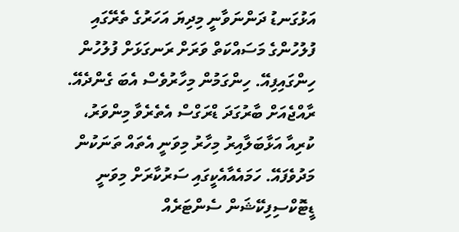އަޅުގަނޑު ދަންނަވާނީ މިދިޔަ އަހަރުގެ ތެރޭގައި ފުލުހުންގެ މަސައްކަތް ވަރަށް ރަނގަޅަށް ފުލުހުން ހިންގައިފިއޭ. ހިންގަމުން މިހާރުވެސް އެބަ ގެންދެއޭ. ރާއްޖެއަށް ބާރުގަދަ ޑްރަގްސް އެތެރެވާ މިންވަރު، ކުރިއާ އަޅާބަލާއިރު މިހާރު މިވަނީ އެތައް ތަނަކުން މަދުވެފައޭ. ހަމައެއާއެކީގައި ސަރުކާރަށް މިވަނީ ޑީޓޮކްސިފިކޭޝަން ސެންޓަރެއް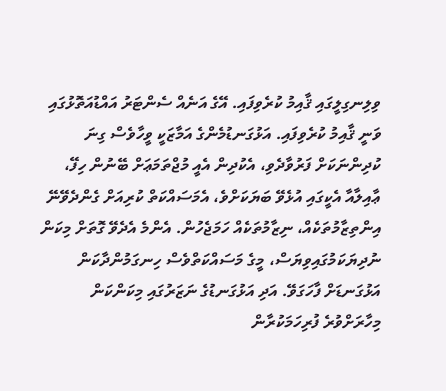ވިލިނގިލީގައި ޤާއިމު ކުރެވިފައި. އޭގެ އަނެއް ސެންޓަރު އައްޑުއަތޮޅުގައި ވަނީ ޤާއިމު ކުރެވިފައި. އަޅުގަނޑުމެންގެ އަމާޒަކީ ވީހާވެސް ގިނަ ކުދިންނަކަށް ފަރުވާދެވި، އެކުދިން އެއީ މުޖްތަމަޢަށް ބޭނުން ހިފޭ، ޢާއިލާއާ އެކީގައި އުޅެވޭ ބަޔަކަށްވެ، އެމަސައްކަތް ކުރިއަށް ގެންދެވޭނޭ އިންތިޒާމުތަކެއް، ނިޒާމުތަކެއް ހަމަޖެހުން. އެންމެ އެދެވޭ ގޮތަށް މިކަން ނުދިޔަކަމުގައިވިޔަސް، މީގެ މަސައްކަތްވެސް ހިނގަމުންދާކަން އަޅުގަނޑަށް ފާހަގަވޭ. އަދި އަޅުގަނޑުގެ ނަޒަރުގައި މިކަންކަން މިހާރަށްވުރެ ފުރިހަމަކުރާން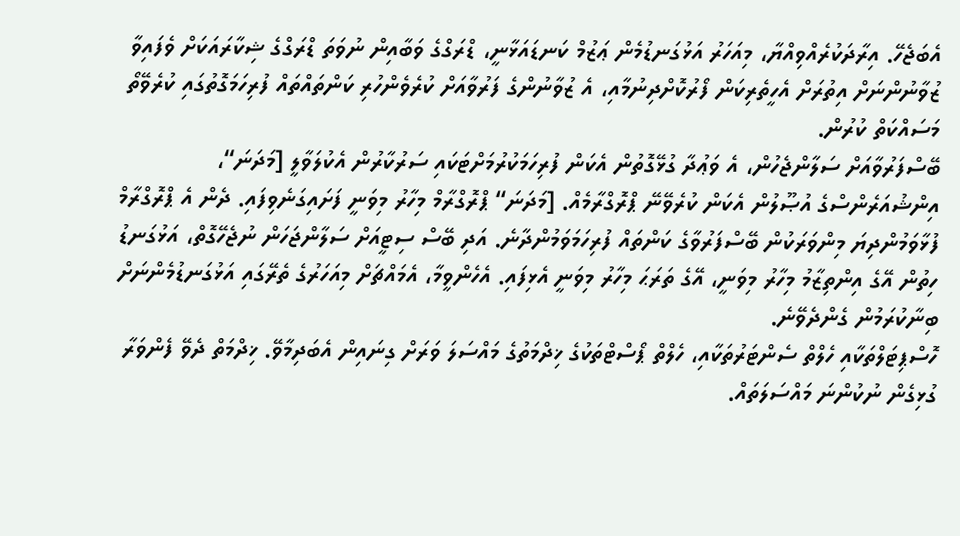އެބަޖެހޭ. އިރާދަކުރެއްވިއްޔާ، މިއަހަރު އަޅުގަނޑުމެން ޢަޒުމް ކަނޑައަޅާނީ، ޑްރަގްގެ ވަބާއިން ނުވަތަ ޑްރަގްގެ ޝިކާރައަކަށް ވެފައިވާ ޒުވާނުންނަށް އިތުރަށް އެހީތެރިކަން ފޯރުކޮށްދިނުމާއި، އެ ޒުވާނުންގެ ފަރުވާއަށް ކުރެވެންހުރި ކަންތައްތައް ފުރިހަމަގޮތުގައި ކުރެވޭތޯ މަސައްކަތް ކުރުން.
ބޭސްފަރުވާއަށް ސަލާންޖެހުން، އެ ވަޢުދާ ގުޅޭގޮތުން އެކަން ފުރިހަމަކުރުމަށްޓަކައި ސަރުކާރުން އެކުލަވާލީ [މަދަނަ“، އިންޝުއަރެންސްގެ އުޞޫލުން އެކަން ކުރެވޭނޭ ޕްރޮގްރާމެއް. [މަދަނަ“ ޕްރޮގްރާމް މިހާރު މިވަނީ ފަށައިގަނެވިފައި. ދެން އެ ޕްރޮގްރާމް ފުޅާވަމުންދިޔަ މިންވަރަކުން ބޭސްފަރުވާގެ ކަންތައް ފުރިހަމަވަމުންދާނެ. އަދި ބޭސް ސިޓީއަށް ސަލާންޖަހަން ނުޖެހޭގޮތް، އަޅުގަނޑު ހިތުން އޭގެ އިންތިޒާމު މިހާރު މިވަނީ، އޭގެ ތަރަޙަ މިހާރު މިވަނީ އެޅިފައި. އެހެންވީމާ، އެމައްޗަށް މިއަހަރުގެ ތެރޭގައި އަޅުގަނޑުމެންނަށް ބިނާކުރަމުން ގެންދެވޭނެ.
ހޮސްޕިޓަލްތަކާއި ހެލްތް ސެންޓަރުތަކާއި، ހެލްތް ޕޯސްޓްތަކުގެ ޚިދްމަތުގެ މައްސަލަ ވަރަށް ގިނައިން އެބަދިމާވޭ. ޚިދްމަތް ދެވޭ ފެންވަރާ ގުޅިގެން ނުކުންނަ މައްސަލަތައް.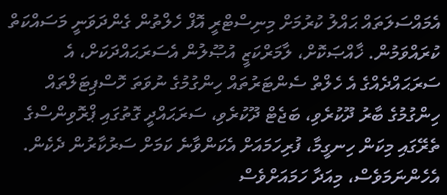އެމައްސަލަތައް ޙައްލު ކުރުމަށް މިނިސްޓްރީ އޮފް ހެލްތުން ގެންދަވަނީ މަސައްކަތް ކުރައްވަމުން. ޚާއްޞަކޮށް، ލާމަރްކަޒީ އުޞޫލުން އެސަރަޙައްދަކަށް، އެ ސަރަޙައްދެއްގެ އެ ހެލްތް ސެންޓަރުތައް ހިންގުމުގެ ނުވަތަ ހޮސްޕިޓަލްތައް ހިންގުމުގެ ބާރު ދޫކުރެވި، ބަޖެޓް ދޫކުރެވި، ސަރަޙައްދީ ގޮތުގައި ޕްރޮވިންސްގެ ތެރޭގައި މިކަން ހިނގީމާ، ފުރިހަމައަށް އެކަންވާނެ ކަމަށް ސަރުކާރުން ދެކެން. އެހެންނަމަވެސް، މިއަދާ ހަމައަށްވެސް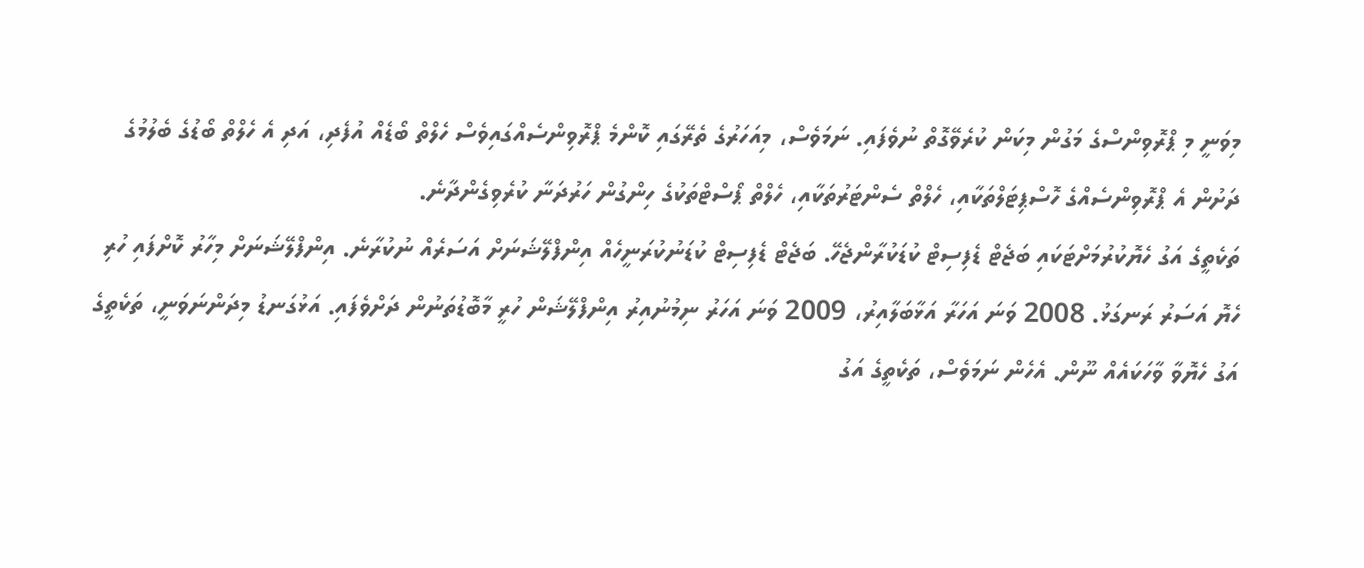މިވަނީ މި ޕްރޮވިންސްގެ މަގުން މިކަން ކުރެވޭގޮތް ނުވެފައި. ނަމަވެސް، މިއަހަރުގެ ތެރޭގައި ކޮންމެ ޕްރޮވިންސެއްގައިވެސް ހެލްތް ބޯޑެއް އުފެދި، އަދި އެ ހެލްތް ބޯޑުގެ ބެލުމުގެ ދަށުން އެ ޕްރޮވިންސެއްގެ ހޮސްޕިޓަލްތަކާއި، ހެލްތް ސެންޓަރުތަކާއި، ހެލްތް ޕޯސްޓްތަކުގެ ހިންގުން ހަރުދަނާ ކުރެވިގެންދާނެ.
ތަކެތީގެ އަގު ހެޔޮކުރުމަށްޓަކައި ބަޖެޓް ޑެފިސިޓް ކުޑަކުރާންޖެހޭ. ބަޖެޓް ޑެފިސިޓް ކުޑަނުކުރަނީހެއް އިންފްލޭޝަނަށް އަސަރެއް ނުކުރާނެ. އިންފްލޭޝަނަށް މިހާރު ކޮށްފައި ހުރި ހެޔޮ އަސަރު ރަނގަޅު. 2008 ވަނަ އަހަރާ އަޅާބަލާއިރު، 2009 ވަނަ އަހަރު ނިމުނުއިރު އިންފްލޭޝަން ހުރީ މާބޮޑުތަނުން ދަށްވެފައި. އަޅުގަނޑު މިދަންނަވަނީ، ތަކެތީގެ އަގު ހެޔޮވާ ވާހަކައެއް ނޫން. އެހެން ނަމަވެސް، ތަކެތީގެ އަގު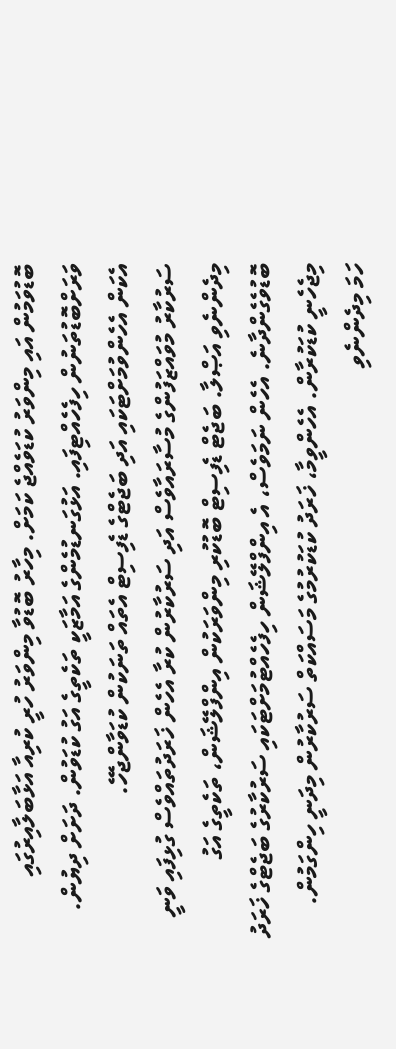ބޮޑުވަމުން އައި މިންވަރު ކުޑަވެއްޖެ ކަމަށް. މިހާރު ބޮޑުވާ މިންވަރު ހުރީ ކުރިއާ އަޅާބަލާއިރުގައި ވަރަށްބޮޑުތަނުން ހިފެހެއްޓިފައި. އަޅުގަނޑުމެންގެ އަމާޒަކީ ތަކެތީގެ އަގު ކުޑަވުން. ދަށަށް ދިޔުން. އެކަން އެހެންވުމަށްޓަކައި އަދި ބަޖެޓްގެ ޑެފިސިޓް އެތައް ތަނަކުން ކުޑަވާންޖެހޭ.
ސަރުކާރު މުވައްޒަފުންގެ މުސާރައާވެސް އަދި ސަރުކާރުން ކުރާ އެހެން ޚަރަދުތައްވެސް ގުޅިފައި ވަނީ މިދެންނެވި އަޞްލާ. ބަޖެޓް ޑެފިސިޓް ބޮޑުކުރި މިންވަރަކުން އިންފްލޭޝަން، ތަކެތީގެ އަގު ބޮޑުވެގެންދާނެ. އެހެން ނަމަވެސް، އެ އިންފްލޭޝަން ހިފެހެއްޓުމަށްޓަކައި ސަރުކާރުގެ ބަޖެޓްގެ ޚަރަދު މިޖެހެނީ ކުޑަކުރާން. އެހެންވީމާ، ޚަރަދު ކުޑަކުރުމުގެ މަސައްކަތް ސަރުކާރުން މިދަނީ ހިންގަމުން.
ހަމަ މިދެންނެވި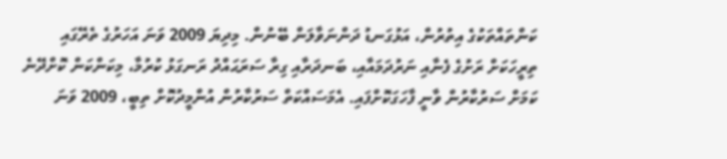ކަންތައްތަކުގެ އިތުރުން، އަޅުގަނޑު ދަންނަވާލަން ބޭނުން. މިދިޔަ 2009 ވަނަ އަހަރުގެ ތެރޭގައި ތިރީހަކަށް ރަށުގެ ފެނާއި ނަރުދަމައާއި، ބަނދަރާއި ގިރާ ސަރަޙައްދު ރަނގަޅު ކުރުމާ، މިކަންކަން ކޮށްދޭނެ ކަމަށް ސަރުކާރުން ވާނީ ފާހަގަކޮށްފައި. އެމަސައްކަތް ސަރުކާރުން އުންމީދުކޮށް ތިބީ، 2009 ވަނަ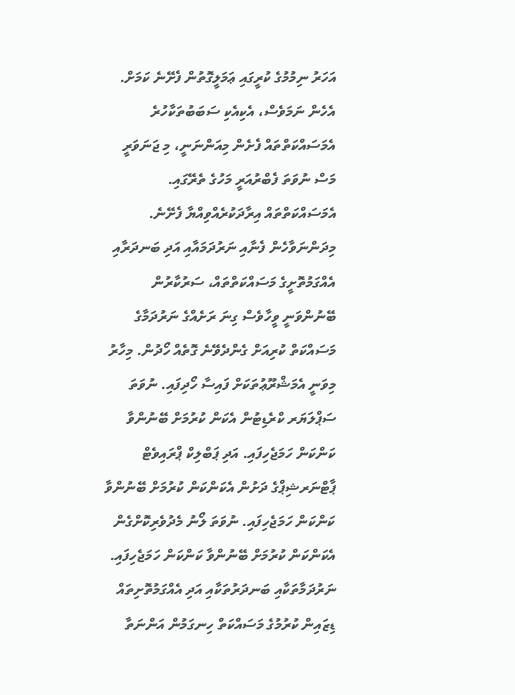އަހަރު ނިމުމުގެ ކުރީގައި ޢަމަލީގޮތުން ފެށޭނެ ކަމަށް. އެހެން ނަމަވެސް، އެކިއެކި ސަބަބުތަކާހުރެ އެމަސައްކަތްތައް ފެށެން މިއަންނަނީ، މި ޖަނަވަރީ މަސް ނުވަތަ ފެބްރުއަރީ މަހުގެ ތެރޭގައި. އެމަސައްކަތްތައް އިރާދަކުރެއްވިއްޔާ ފެށޭނެ. މިދަންނަވާހެން ފެނާއި ނަރުދަމައާއި އަދި ބަނދަރާއި އެއްގަމުތޮށީގެ މަސައްކަތްތައް، ސަރުކާރުން ބޭނުންވަނީ ވީހާވެސް ގިނަ ރަށެއްގެ ނަރުދަމާގެ މަސައްކަތް ކުރިއަށް ގެންދެވޭނެ ގޮތެއް ހޯދުން. މިހާރު މިވަނީ އެމަޝްރޫޢުތަކަށް ފައިސާ ހޯދިފައި. ނުވަތަ ސަޕްލަޔަރ ކްރެޑިޓުން އެކަން ކުރުމަށް ބޭނުންވާ ކަންކަން ހަމަޖެހިފައި. އަދި ޕަބްލިކް ޕްރައިވެޓް ޕާޓްނަރޝިޕްގެ ދަށުން އެކަންކަން ކުރުމަށް ބޭނުންވާ ކަންކަން ހަމަޖެހިފައި. ނުވަތަ ލޯނު މެދުވެރިކޮށްގެން އެކަންކަން ކުރުމަށް ބޭނުންވާ ކަންކަން ހަމަޖެހިފައި.
ނަރުދަމާތަކާއި ބަނދަރުތަކާއި އަދި އެއްގަމުތޮށިތައް ޑިޒައިން ކުރުމުގެ މަސައްކަތް ހިނގަމުން އަންނަތާ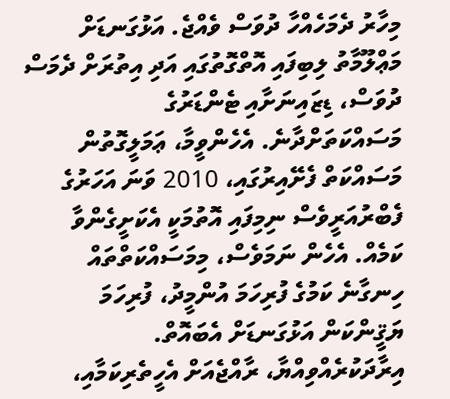މިހާރު ދެމަހެއްހާ ދުވަސް ވެއްޖެ. އަޅުގަނޑަށް މަޢްލޫމާތު ލިބިފައި އޮތްގޮތުގައި އަދި އިތުރަށް ދެމަސް ދުވަސް، ޑިޒައިނަށާއި ޓެންޑަރުގެ މަސައްކަތަށްދާނެ. އެހެންވީމާ، ޢަމަލީގޮތުން މަސައްކަތް ފެށޭއިރުގައި، 2010 ވަނަ އަހަރުގެ ފެބްރުއަރީވެސް ނިމިފައި އޮތުމަކީ އެކަށީގެންވާ ކަމެއް. އެހެން ނަމަވެސް، މިމަސައްކަތްތައް ހިނގާނެ ކަމުގެ ފުރިހަމަ އުންމީދު، ފުރިހަމަ ޔަޤީންކަން އަޅުގަނޑަށް އެބައޮތް. އިރާދަކުރެއްވިއްޔާ، ރާއްޖެއަށް އެހީތެރިކަމާއި،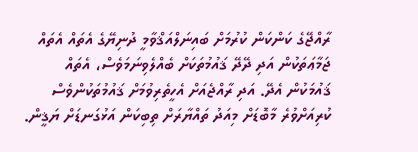ރާއްޖޭގެ ކަންކަން ކުރުމަށް ބައިނަލްއަޤްވާމީ ދުނިޔޭގެ އެތައް އެތައް ޖަމާޢަތަކުން އަދި ދޭދޭ ޤައުމުތަކަށް ބެއްލެވިނަމަވެސް، އެތައް ޤައުމަކުން އެދޭ. އަދި ރާއްޖެއަށް އެހީތެރިވުމަށް ޤައުމުތަކުންވެސް ކުރިއަށްވުރެ މާބޮޑަށް މިއަދު ތައްޔާރަށް ތިބިކަން އަޅުގަނޑަށް ޔަޤީން.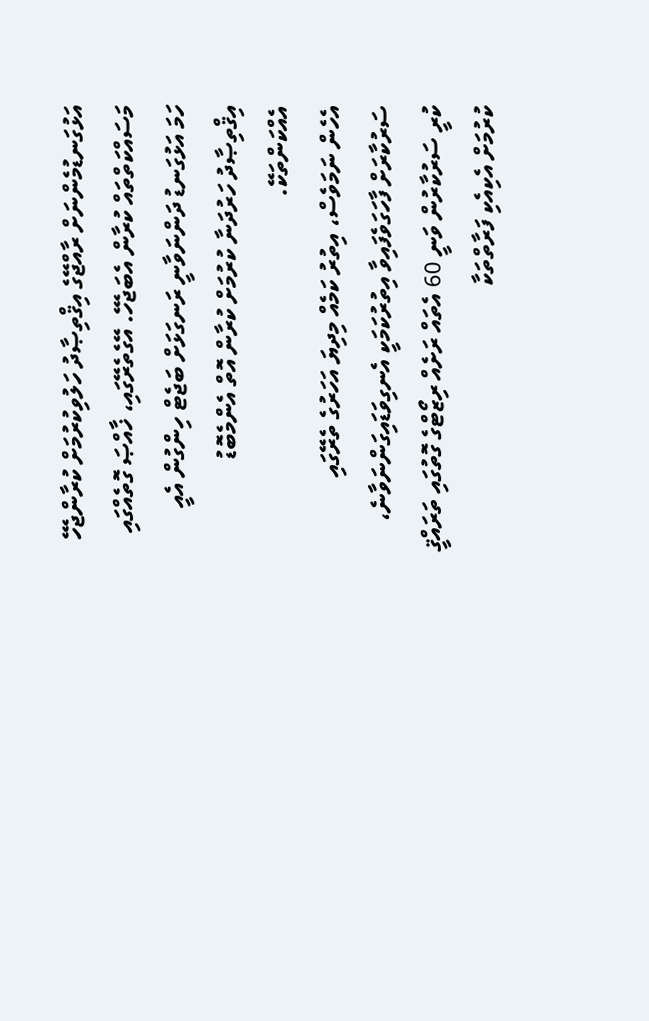އަޅުގަނޑުމެންނަށް ރާއްޖޭގެ އިޤްތިޞާދު ހަލުވިކުރުމަށް ކުރާންޖެހޭ މަސައްކަތްތައް ކުރާން އެބަޖެހޭ. އޭގެތެރޭގައި، ޚާއްޞަ ގޮތެއްގައި ހަމަ އަޅުގަނޑު ދަންނަވާނީ ރަނގަޅަށް ބަޖެޓް ހިންގުން އެއީ އިޤްތިޞާދު ހަރުދަނާ ކުރުމަށް ކުރާން އޮތް އެންމެބޮޑު އެއްކަންތަކޭ.
އެހެން ނަމަވެސް، އިތުރު ކަމެއް މިދިޔަ އަހަރުގެ ތެރޭގައި ސަރުކާރަށް ފާހަގަވެފައިވާ އިތުރުކަމަކީ އެނގިވަޑައިގަންނަވާނެ، ކުރީ ސަރުކާރުން ވަނީ 60 އެތައް ރަށެއް ރިޒޯޓްގެ ގޮތުގައި ތަރައްޤީ ކުރުމަށް އެކިއެކި ފަރާތްތަކާ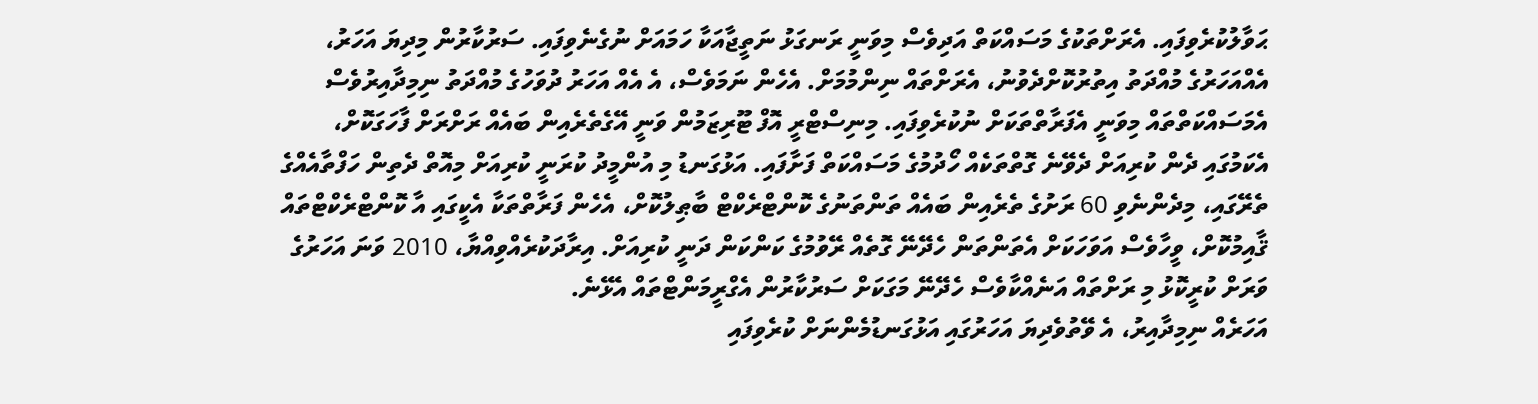ޙަވާލުކުރެވިފައި. އެރަށްތަކުގެ މަސައްކަތް އަދިވެސް މިވަނީ ރަނގަޅު ނަތީޖާއަކާ ހަމައަށް ނުގެނެވިފައި. ސަރުކާރުން މިދިޔަ އަހަރު، އެއްއަހަރުގެ މުއްދަތު އިތުރުކޮށްދެވުނު، އެރަށްތައް ނިންމުމަށް. އެހެން ނަމަވެސް، އެ އެއް އަހަރު ދުވަހުގެ މުއްދަތު ނިމިދާއިރުވެސް އެމަސައްކަތްތައް މިވަނީ އެފަރާތްތަކަށް ނުކުރެވިފައި. މިނިސްޓްރީ އޮފް ޓޫރިޒަމުން ވަނީ އޭގެތެރެއިން ބައެއް ރަށްރަށް ފާހަގަކޮށް، އެކަމުގައި ދެން ކުރިއަށް ދެވޭނެ ގޮތްތަކެއް ހޯދުމުގެ މަސައްކަތް ފަށާފައި. އަޅުގަނޑު މި އުންމީދު ކުރަނީ ކުރިއަށް މިއޮތް ދެތިން ހަފްތާއެއްގެ ތެރޭގައި، މިދެންނެވި 60 ރަށުގެ ތެރެއިން ބައެއް ތަންތަނުގެ ކޮންޓްރެކްޓް ބާޠިލުކޮށް، އެހެން ފަރާތްތަކާ އެކީގައި އާ ކޮންޓްރެކްޓްތައް ޤާއިމުކޮށް، ވީހާވެސް އަވަހަކަށް އެތަންތަން ހެދޭނޭ ގޮތެއް ރޭވުމުގެ ކަންކަން ދަނީ ކުރިއަށް. އިރާދަކުރެއްވިއްޔާ، 2010 ވަނަ އަހަރުގެ ވަރަށް ކުރީކޮޅު މި ރަށްތައް އަނެއްކާވެސް ހެދޭނޭ މަގަކަށް ސަރުކާރުން އެގްރީމަންޓްތައް އެޅޭނެ.
އަހަރެއް ނިމިދާއިރު، އެ ވޭތުވެދިޔަ އަހަރުގައި އަޅުގަނޑުމެންނަށް ކުރެވިފައި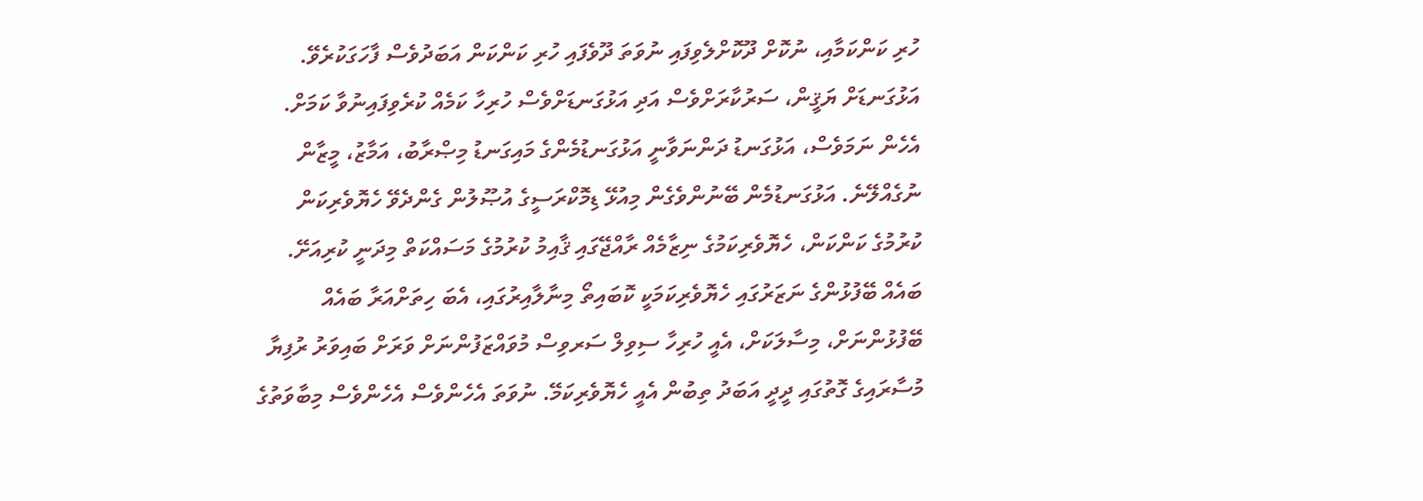ހުރި ކަންކަމާއި، ނުކޮށް ދޫކޮށްލެވިފައި ނުވަތަ ދޫވެފައި ހުރި ކަންކަން އަބަދުވެސް ފާހަގަކުރެވޭ. އަޅުގަނޑަށް ޔަޤީން، ސަރުކާރަށްވެސް އަދި އަޅުގަނޑަށްވެސް ހުރިހާ ކަމެއް ކުރެވިފައިނުވާ ކަމަށް. އެހެން ނަމަވެސް، އަޅުގަނޑު ދަންނަވާނީ އަޅުގަނޑުމެންގެ މައިގަނޑު މިޞްރާބު، އަމާޒު، މީޒާން ނުގެއްލޭނެ. އަޅުގަނޑުމެން ބޭނުންވެގެން މިއުޅޭ ޑިމޮކްރަސީގެ އުޞޫލުން ގެންދެވޭ ހެޔޮވެރިކަން ކުރުމުގެ ކަންކަން، ހެޔޮވެރިކަމުގެ ނިޒާމެއް ރާއްޖޭގައި ޤާއިމު ކުރުމުގެ މަސައްކަތް މިދަނީ ކުރިއަށޭ. ބައެއް ބޭފުޅުންގެ ނަޒަރުގައި ހެޔޮވެރިކަމަކީ ކޮބައިތޯ މިނާލާއިރުގައި، އެބަ ހިތަށްއަރާ ބައެއް ބޭފުޅުންނަށް، މިސާލަކަށް، އެއީ ހުރިހާ ސިވިލް ސަރވިސް މުވައްޒަފުންނަށް ވަރަށް ބައިވަރު ރުފިޔާ މުސާރައިގެ ގޮތުގައި ދީދީ އަބަދު ތިބުން އެއީ ހެޔޮވެރިކަމޭ. ނުވަތަ އެހެންވެސް އެހެންވެސް މިބާވަތުގެ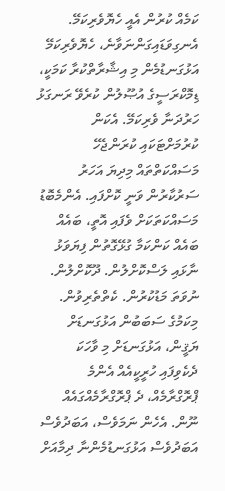ކަމެއް ކުރުން އެއީ ހެޔޮވެރިކަމޭ.
އެނގިވަޑައިގަންނަވާނެ، ހެޔޮވެރިކަމޭ އަޅުގަނޑުމެން މި އިޝާރާތްކުރާ ކަމަކީ، ޑިމޮކްރަސީގެ އުޞޫލުން ކުރެވޭ ރަނގަޅު ހަރުދަނާ ވެރިކަމޭ. އެކަން ކުރުމަށްޓަކައި ކުރަންޖެހޭ މަސައްކަތްތައް މިދިޔަ އަހަރު ސަރުކާރުން ވަނީ ކޮށްފައި. އެންމެބޮޑު މަސައްކަތަކަށް ވެފައި އޮތީ، ބައެއް ބައެއް ކަންކަމާ ގުޅޭގޮތުން ފިޔަވަޅު ނާޅައި ލަސްކޮށްލުން. ދޫކޮށްލުން. ނުވަތަ މަޑުކުރުން. ކެތްތެރިވުން. މިކަމުގެ ސަބަބުން އަޅުގަނޑަށް ޔަޤީން، އަޅުގަނޑަށް މި ވާހަކަ ދެކެވިފައި ހުރީކީއެއް އެންމެ ޕްރޮގްރާމެއް، ދެ ޕްރޮގްރާމެއްގައެއް ނޫން. އެހެން ނަމަވެސް، އަބަދުވެސް އަބަދުވެސް އަޅުގަނޑުމެންނާ ދިމާއަށް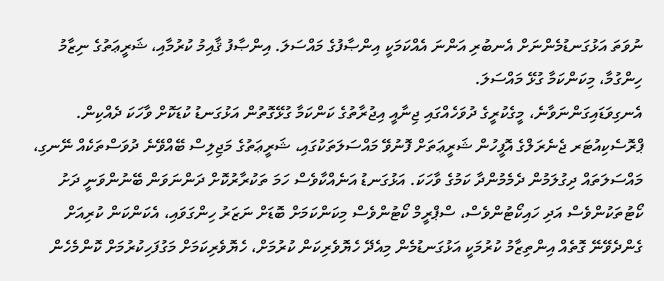ނުވަތަ އަޅުގަނޑުމެންނަށް އެނބުރި އަންނަ އެއްކަމަކީ އިންޞާފުގެ މައްސަލަ. އިންޞާފު ޤާއިމު ކުރުމާއި، ޝަރީޢަތުގެ ނިޒާމު ހިންގުމާ، މިކަންކަމާ ގުޅޭ މައްސަލަ.
އެނގިވަޑައިގަންނަވާނެ، މީގެކުރީގެ ދުވަހެއްގައި ޖިނާއީ އިޖުރާތުގެ ކަންކަމާ ގުޅޭގޮތުން އަޅުގަނޑު ކުޑަކޮށް ވާހަކަ ދެއްކިން. ޕްރޮސެކިއުޓަރ ޖެނެރަލްގެ އޮފީހުން ޝަރީޢަތަށް ފޮނުވޭ މައްސަލަތަކުގައި، ޝަރީޢަތުގެ މަޖިލިސް ބޭއްވޭނެ ދުވަސްތަކެއް ނޭނގި، މައްސަލަތައް ދިގުލަމުން ދެމެމުންދާ ކަމުގެ ވާހަކަ. އަޅުގަނޑު އަނެއްކާވެސް ހަމަ ތަކުރާރުކޮށް ދަންނަވަން ބޭނުންވަނީ ދަށު ކޯޓުތަކުންވެސް އަދި ހައިކޯޓުންވެސް، ސްޕްރީމް ކޯޓުންވެސް މިކަންކަމަށް ބޮޑަށް ނަޒަރު ހިންގަވައި، އެކަންކަން ކުރިއަށް ގެންދެވޭނޭ ގޮތެއް އިންތިޒާމު ކުރުމަކީ އަޅުގަނޑުމެން މިއެދޭ ހެޔޮވެރިކަން ކުރުމަށް، ހެޔޮވެރިކަމަށް މަގުފަހިކުރުމަށް ކޮންމެހެން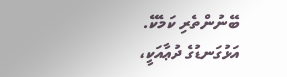ބޭނުންތެރި ކަމެކޭ.
އަޅުގަނޑުގެ ދުޢާއަކީ،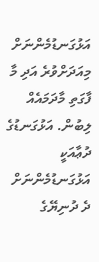އަޅުގަނޑުމެންނަށް މިއަދަށްވުރެ އަދި މާ ފާގަތި މާދަމައެއް ލިބުން. އަޅުގަނޑުގެ ދުޢާއަކީ އަޅުގަނޑުމެންނަށް ދެ ދުނިޔޭގެ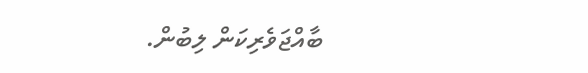ބާއްޖަވެރިކަން ލިބުން.